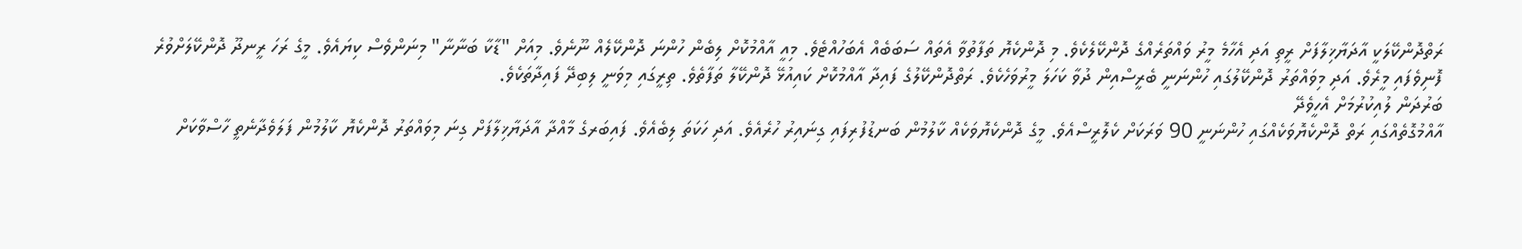ރަތްދޮންކޭލަކީ އާދަޔާޚިލާފަށް ރީތި އަދި އެހާމެ މީރު ވައްތަރެއްގެ ދޮންކޭލެކެވެ. މި ދޮންކެޔޮ ތަފާތުވާ އެތައް ސަބަބެއް އެބަހުއްޓެވެ. މިއީ އާއްމުކޮށް ލިބެން ހުންނަ ދޮންކޭލެއް ނޫނެވެ. މިއަށް "ޑާކާ ބަނާނާ" މިނަންވެސް ކިޔައެވެ. މީގެ ރަހަ ރީނދޫ ދޮންކޭލަށްވުރެ ފޮނިވެފައި މީރެވެ. އަދި މިވައްތަރު ދޮންކޭލުގައި ހުންނަނީ ބެރީސްއިން ދުވާ ކަހަލަ މީރުވަހެކެވެ. ރަތްދޮންކޭލުގެ ފައިދާ އާއްމުކޮށް ކައިއުޅޭ ދޮންކޭލާ ތަފާތެވެ. ތިރީގައި މިވަނީ ލިބިދޭ ފައިދާތަކެވެ.
ބަރުދަން ލުއިކުރުމަށް އެހީވެދޭ
އާއްމުގޮތެއްގައި ރަތް ދޮންކެޔޮވަކެއްގައި ހުންނަނީ 90 ވަރަކަށް ކެލޮރީސްއެވެ. މީގެ ދޮންކެޔޮވަކެއް ކާލުމުން ބަނޑުފުރިފައި ގިނައިރު ހުރެއެވެ. އަދި ހަކަތަ ލިބެއެވެ. ފައިބަރގެ މާއްދާ އާދަޔާޚިލާފަށް ގިނަ މިވައްތަރު ދޮންކެޔޮ ކާލުމުން ފަލަވެދާނެތީ ހާސްވާކަށް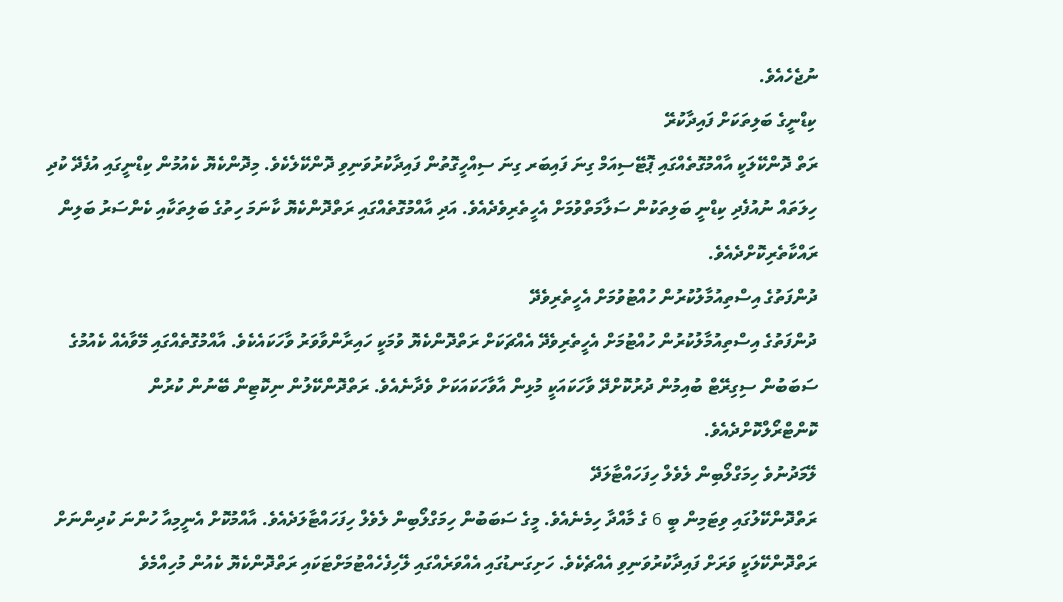ނުޖެހެއެވެ.
ކިޑްނީގެ ބަލިތަކަށް ފައިދާކުރޭ
ރަތް ދޮންކޭލަކީ އާއްމުގޮތެއްގައި ޕޮޓޭސިއަމް ގިނަ ފައިބަރ ގިނަ ސިއްހީގޮތުން ފައިދާކުރުވަނިވި ދޮންކޭލެކެވެ. މިދޮންކެޔޮ ކެއުމުން ކިޑްނީގައި އުފެދޭ ކުދި ހިލަތައް ނުއުފެދި ކިޑްނީ ބަލިތަކުން ސަލާމަތްވުމަށް އެހީތެރިވެދެއެވެ. އަދި އާއްމުގޮތެއްގައި ރަތްދޮންކެޔޮ ކާނަމަ ހިތުގެ ބަލިތަކާއި ކެންސަރު ބަލިން ރައްކާތެރިކޮށްދެއެވެ.
ދުންފަތުގެ އިސްތިއުމާލުކުރުން ހުއްޓުވުމަށް އެހީތެރިވެދޭ
ދުންފަތުގެ އިސްތިއުމާލުކުރުން ހުއްޓުމަށް އެހީތެރިވެދޭ އެއްޗަކަށް ރަތްދޮންކެޔޮ ވުމަކީ ހައިރާންވާވަރު ވާހަކައެކެވެ. އާއްމުގޮތެއްގައި މޭވާއެއް ކެއުމުގެ ސަބަބުން ސިގިރޭޓް ބުއިމުން ދުރުކޮށްދޭ ވާހަކައަކީ މުޅިން އާވާހަކައަކަށް ވެދާނެއެވެ. ރަތްދޮންކޭލުން ނިކޮޓިން ބޭނުން ކުރުން ކޮންޓްރޯލްކޮށްދެއެވެ.
ލޭމަދުނުވެ ހިމަގްލޯބިން ލެވެލް ހިފަހައްޓާލަދޭ
ރަތްދޮންކޭލުގައި ވިޓަމިން ބީ 6 ގެ މާއްދާ ހިމެނެއެވެ. މީގެ ސަބަބުން ހިމަގްލޯބިން ލެވެލް ހިފަހައްޓާލަދެއެވެ. އާއްމުކޮށް އެނީމިއާ ހުންނަ ކުދިންނަށް ރަތްދޮންކޭލަކީ ވަރަށް ފައިދާކުރުވަނިވި އެއްޗެކެވެ. ހަށިގަނޑުގައި އެއްވަރެއްގައި ލޭހިފެހެއްޓުމަށްޓަކައި ރަތްދޮންކެޔޮ ކެއުން މުހިއްމެވެ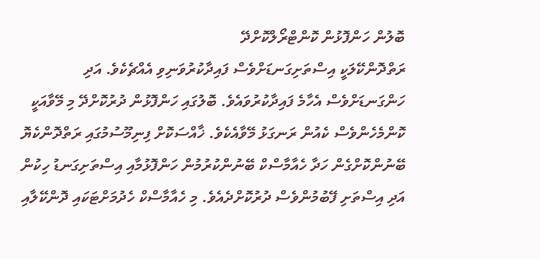ބޮލުން ހަންފޮޅުން ކޮންޓްރޯލްކޮށްދޭ
ރަތްދޮންކޭލަކީ އިސްތަށިގަނޑަށްވެސް ފައިދާކުރުވަނިވި އެއްޗެކެވެ. އަދި ހަންގަނޑަށްވެސް އެހާމެ ފައިދާކުރުވައެވެ. ބޮލުގައި ހަންފޮޅުން ދުރުކޮށްދޭ މި މޭވާއަކީ ކޮންމެހެންވެސް ކެއުން ރަނގަޅު މޭވާއެކެވެ. ޚާއްސަކޮށް ފިނިމޫސުމުގައި ރަތްދޮންކެޔޮ ބޭނުންކޮށްގެން ހަދާ ހެއާމާސްކް ބޭނުންކުރުމުން ހަންފޮޅުމާއި އިސްތަށިގަނޑު ހިކުން އަދި އިސްތަށި ފޭބުމުންވެސް ދުރުކޮށްދެއެވެ. މި ހެއާމާސްކް ހެދުމަށްޓަކައި ދޮންކޭލާއި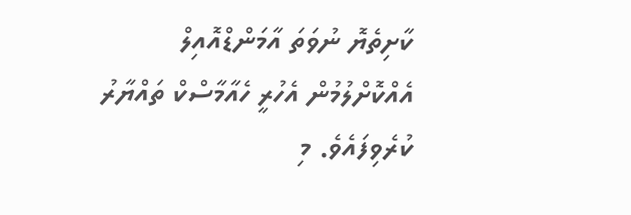ކާށިތެޔޮ ނުވަތަ އާމަންޑްއޮއިލް އެއްކޮށްލުމުން އެހުރީ ހެއާމާސްކް ތައްޔާރު ކުރެވިފައެވެ. މި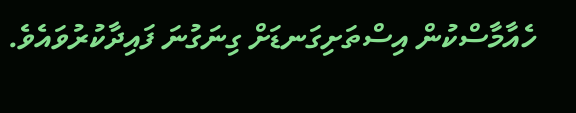ހެއާމާސްކުން އިސްތަށިގަނޑަށް ގިނަގުނަ ފައިދާކުރުވައެވެ.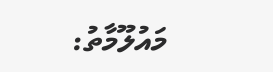މައުލޫމާތު: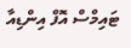ޓައިމްސް އޮފް އިންޑިއާ